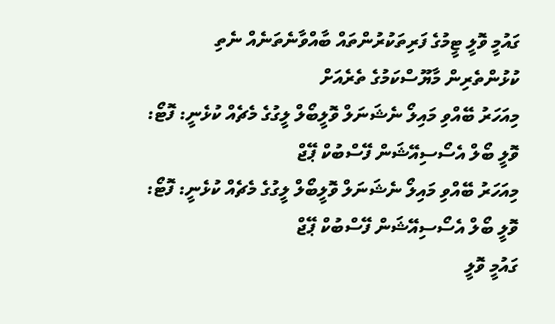ގައުމީ ވޮލީ ޓީމުގެ ފަރިތަކުރުންތައް ބާއްވާނެތަނެއް ނެތި ކުޅުންތެރިން މާޔޫސްކަމުގެ ތެރެއަށް
މިއަހަރު ބޭއްވި މައިލޯ ނެޝަނަލް ވޮލީބޯލް ލީގުގެ މެޗެއް ކުޅެނީ: ފޮޓޯ: ވޮލީ ބޯލް އެސޯސިއޭޝަން ފޭސްބުކް ޕޭޖް
މިއަހަރު ބޭއްވި މައިލޯ ނެޝަނަލް ވޮލީބޯލް ލީގުގެ މެޗެއް ކުޅެނީ: ފޮޓޯ: ވޮލީ ބޯލް އެސޯސިއޭޝަން ފޭސްބުކް ޕޭޖް
ގައުމީ ވޮލީ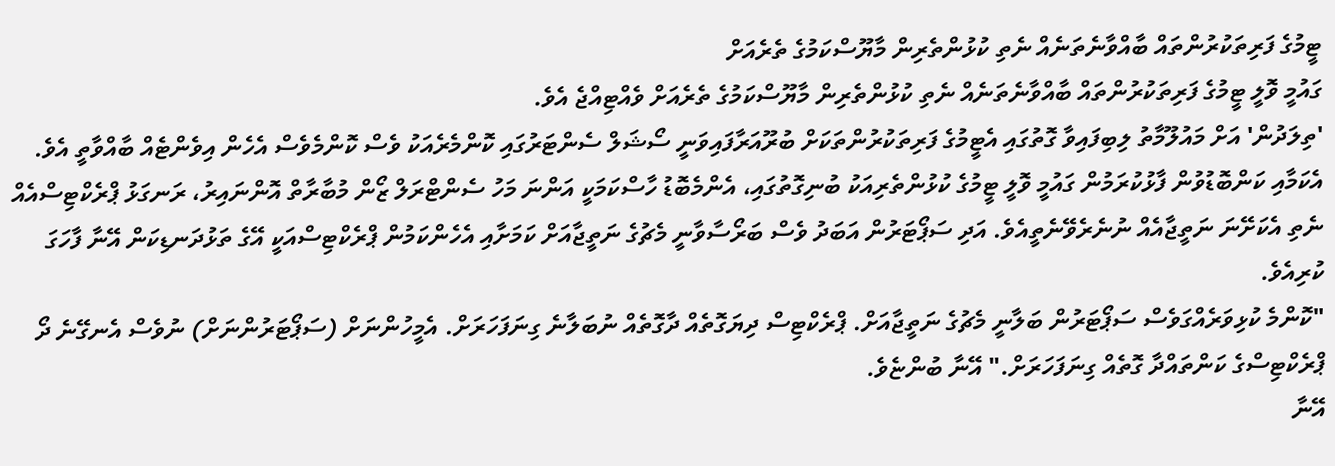ޓީމުގެ ފަރިތަކުރުންތައް ބާއްވާނެތަނެއް ނެތި ކުޅުންތެރިން މާޔޫސްކަމުގެ ތެރެއަށް
ގައުމީ ވޮލީ ޓީމުގެ ފަރިތަކުރުންތައް ބާއްވާނެތަނެއް ނެތި ކުޅުންތެރިން މާޔޫސްކަމުގެ ތެރެއަށް ވެއްޓިއްޖެ އެވެ.
'ތިލަދުން' އަށް މައުލޫމާތު ލިބިފައިވާ ގޮތުގައި އެޓީމުގެ ފަރިތަކުރުންތަކަށް ބުރޫއަރާފައިވަނީ ސޯޝަލް ސެންޓަރުގައި ކޮންމެރެއަކު ވެސް ކޮންމެވެސް އެހެން އިވެންޓެއް ބާއްވާތީ އެވެ.
އެކަމާއި ކަންބޮޑުވުން ފާޅުކުރަމުން ގައުމީ ވޮލީ ޓީމުގެ ކުޅުންތެރިއަކު ބުނިގޮތުގައި، އެންމެބޮޑު ހާސްކަމަކީ އަންނަ މަހު ސެންޓްރަލް ޒޯން މުބާރާތް އޮންނައިރު، ރަނގަޅު ޕްރެކްޓިސްއެއް ނެތި އެކަށޭނަ ނަތީޖާއެއް ނުނެރެވޭނެތީއެވެ. އަދި ސަޕޯޓަރުން އަބަދު ވެސް ބަރޯސާވާނީ މެޗުގެ ނަތީޖާއަށް ކަމަށާއި އެހެންކަމުން ޕްރެކްޓިސްއަކީ އޭގެ ތަޅުދަނޑިކަން އޭނާ ފާހަގަ ކުރިއެވެ.
"ކޮންމެ ކުޅިވަރެއްގަވެސް ސަޕޯޓަރުން ބަލާނީ މެޗުގެ ނަތީޖާއަށް. ޕްރެކްޓިސް ދިޔަގޮތެއް ދާގޮތެއް ނުބަލާނެ ގިނަފަހަރަށް. އެމީހުންނަށް (ސަޕޯޓަރުންނަށް) ނުވެސް އެނގޭނެ ދޯ ޕްރެކްޓިސްގެ ކަންތައްދާ ގޮތެއް ގިނަފަހަރަށް." އޭނާ ބުންޏެވެ.
އޭނާ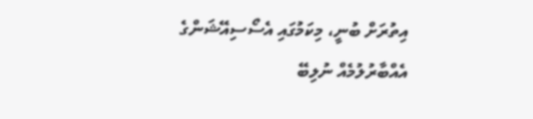އިތުރަށް ބުނީ، މިކަމުގައި އެސޯސިއޭޝަންގެ އެއްބާރުލުމެއް ނުލިބޭ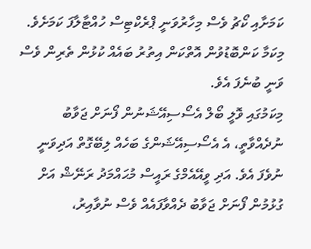ކަމަށާއި ކޯޗު ވެސް މިހާރުވަނީ ޕްރެކްޓިސް ހުއްޓާލާފަ ކަމަށެވެ. މިކަމާ ކަންބޮޑުވުން އޮތްކަން އިތުރު ބައެއް ކުޅުން ތެރިން ވެސް ވަނީ ބުނެފަ އެވެ.
މިކަމުގައި ވޮލީ ބޯލް އެސޯސިއޭޝަނުން ފޯނަށް ޖަވާބު ނުދެއްވާތީ، އެ އެސޯސިއޭޝަންގެ ބަހެއް ލިބޭގޮތް އަދިވަނީ ނުވެފަ އެވެ. އަދި ވީއޭއެމްގެ ރައީސް މުޙައްމަދު ރަނޭޝް އަށް ގުޅުމުން ފޯނަށް ޖަވާބު ދެއްވާފައެއް ވެސް ނުވާއިރު،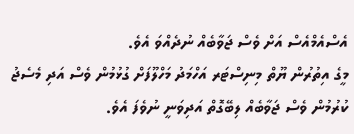އެސްއެމްއެސް އަށް ވެސް ޖަވާބެއް ނުދެއްވަ އެވެ.
މީގެ އިތުރުން ޔޫތް މިނިސްޓަރ އަހްމަދު މަހްލޫފަށް ގުޅުމުން ވެސް އަދި މެސެޖު ކުރުމުން ވެސް ޖަވާބެއް ލިބޭގޮތް އަދިވަނީ ނުވެފަ އެވެ.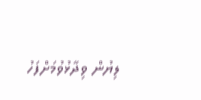ލިޔުން ވިދާޅުވުމަށްފަހު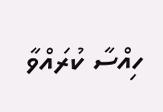ހިއްސާ ކުރައްވާ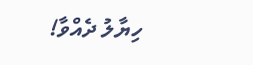ހިޔާލު ދެއްވާ!